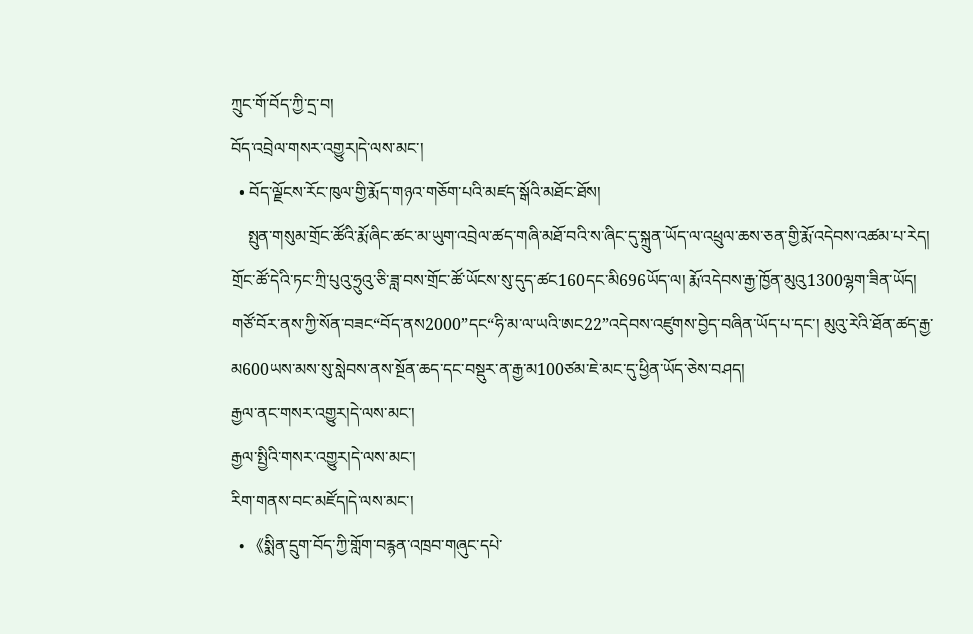ཀྲུང་གོ་བོད་ཀྱི་དྲ་བ།
བོད་འབྲེལ་གསར་འགྱུར།དེ་ལས་མང་།
  • བོད་ལྗོངས་རོང་ཁུལ་གྱི་རྨོད་གཉའ་གཅོག་པའི་མཛད་སྒོའི་མཐོང་ཐོས།
    སྤུན་གསུམ་གྲོང་ཚོའི་རྨོ་ཞིང་ཚང་མ་ཡུག་འབྲེལ་ཚད་གཞི་མཐོ་བའི་ས་ཞིང་དུ་སྐྲུན་ཡོད་ལ་འཕྲུལ་ཆས་ཅན་གྱི་རྨོ་འདེབས་འཚམ་པ་རེད། གྲོང་ཚོ་དེའི་ཏང་ཀྲི་པུའུ་ཧྲུའུ་ཅི་ཟླ་བས་གྲོང་ཚོ་ཡོངས་སུ་དུད་ཚང160དང་མི696ཡོད་ལ། རྨོ་འདེབས་རྒྱ་ཁྱོན་མུའུ1300ལྷག་ཟིན་ཡོད། གཙོ་བོར་ནས་ཀྱི་སོན་བཟང“བོད་ནས2000”དང“ཧི་མ་ལ་ཡའི་ཨང22”འདེབས་འཛུགས་བྱེད་བཞིན་ཡོད་པ་དང་། མུའུ་རེའི་ཐོན་ཚད་རྒྱ་མ600ཡས་མས་སུ་སླེབས་ནས་སྔོན་ཆད་དང་བསྡུར་ན་རྒྱ་མ100ཙམ་ཇེ་མང་དུ་ཕྱིན་ཡོད་ཅེས་བཤད།
རྒྱལ་ནང་གསར་འགྱུར།དེ་ལས་མང་།
རྒྱལ་སྤྱིའི་གསར་འགྱུར།དེ་ལས་མང་།
རིག་གནས་བང་མཛོད།དེ་ལས་མང་།
  • 《སྨིན་དྲུག་བོད་ཀྱི་གློག་བརྙན་འཁྲབ་གཞུང་དཔེ་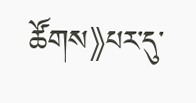ཚོགས》པར་དུ་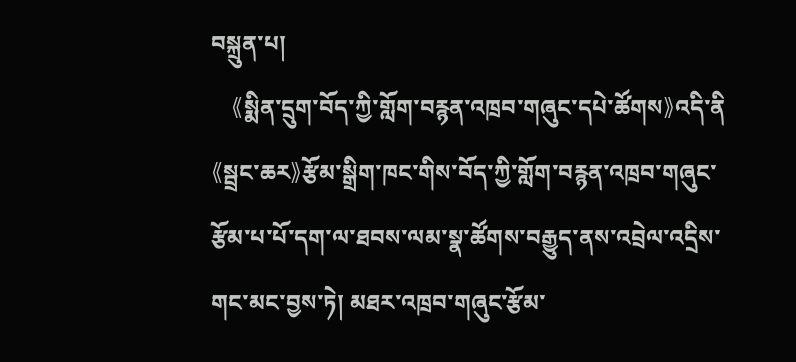བསྐྲུན་པ།
    《སྨིན་དྲུག་བོད་ཀྱི་གློག་བརྙན་འཁྲབ་གཞུང་དཔེ་ཚོགས》འདི་ནི《སྦྲང་ཆར》རྩོམ་སྒྲིག་ཁང་གིས་བོད་ཀྱི་གློག་བརྙན་འཁྲབ་གཞུང་རྩོམ་པ་པོ་དག་ལ་ཐབས་ལམ་སྣ་ཚོགས་བརྒྱུད་ནས་འབྲེལ་འདྲིས་གང་མང་བྱས་ཏེ། མཐར་འཁྲབ་གཞུང་རྩོམ་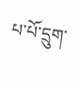པ་པོ་དྲུག་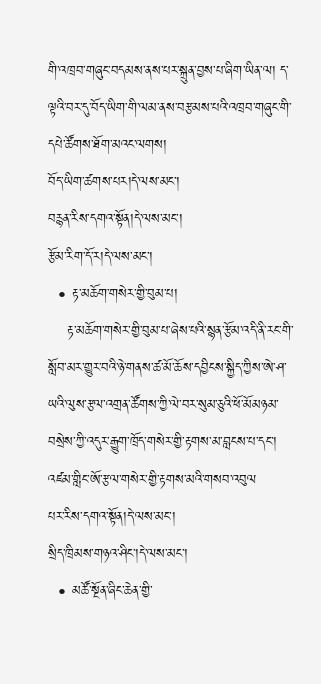གི་འཁྲབ་གཞུང་བདམས་ནས་པར་སྐྲུན་བྱས་པ་ཞིག་ཡིན་ལ། ད་ལྟའི་བར་དུ་བོད་ཡིག་གི་ལམ་ནས་བརྩམས་པའི་འཁྲབ་གཞུང་གི་དཔེ་ཚོགས་ཐོག་མའང་ལགས།
བོད་ཡིག་ཚགས་པར།དེ་ལས་མང་།
བརྙན་རིས་དགའ་སྟོན།དེ་ལས་མང་།
རྩོམ་རིག་དོ་ར།དེ་ལས་མང་།
  • རྟ་མཆོག་གསེར་གྱི་བུམ་པ།
    རྟ་མཆོག་གསེར་གྱི་བུམ་པ་ཞེས་པའི་སྙན་རྩོམ་འདི་ནི་རང་གི་སློབ་མར་གྱུར་བའི་ཉེ་གནས་ཚ་མོ་ཆོས་དབྱིངས་སྐྱིད་ཀྱིས་ཨེ་ཤ་ཡའི་ལུས་རྩལ་འགྲན་ཚོགས་ཀྱི་ལེ་བར་སུམ་ཅུའི་ཕོ་མོམཉམ་བསྲེས་ཀྱི་འདུར་རྒྱུག་ཁྲོད་གསེར་གྱི་རྟགས་མ་བླངས་པ་དང་། འཛམ་གླིང་ཨོ་རྩལ་གསེར་གྱི་རྟགས་མའི་གསབ་འབུལ
པར་རིས་དགའ་སྟོན།དེ་ལས་མང་།
སྲིད་ཁྲིམས་གཉའ་ཤིང་།དེ་ལས་མང་།
  • མཚོ་སྔོན་ཞིང་ཆེན་གྱི་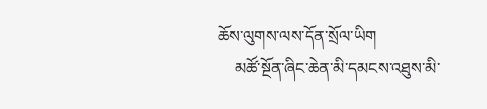ཆོས་ལུགས་ལས་དོན་སྲོལ་ཡིག
    མཚོ་སྔོན་ཞིང་ཆེན་མི་དམངས་འཐུས་མི་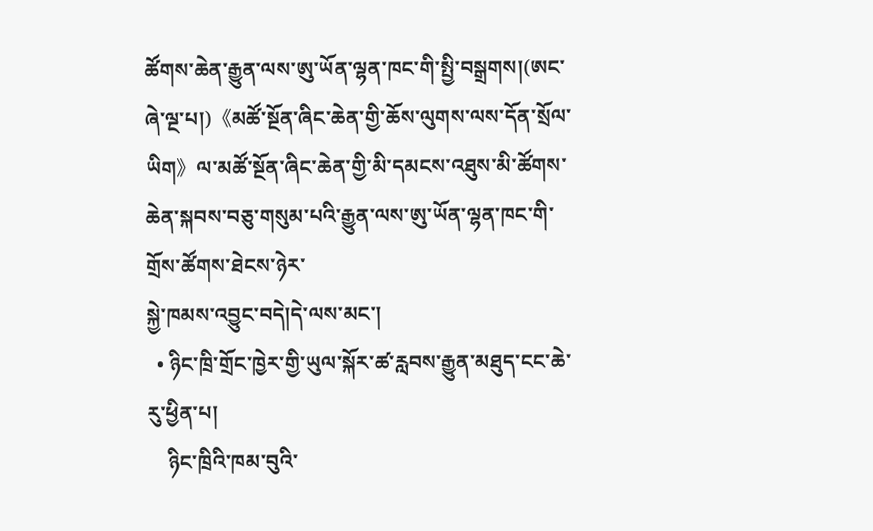ཚོགས་ཆེན་རྒྱུན་ལས་ཨུ་ཡོན་ལྷན་ཁང་གི་སྤྱི་བསྒྲགས།(ཨང་ཞེ་ལྔ་པ།)《མཚོ་སྔོན་ཞིང་ཆེན་གྱི་ཆོས་ལུགས་ལས་དོན་སྲོལ་ཡིག》ལ་མཚོ་སྔོན་ཞིང་ཆེན་གྱི་མི་དམངས་འཐུས་མི་ཚོགས་ཆེན་སྐབས་བཅུ་གསུམ་པའི་རྒྱུན་ལས་ཨུ་ཡོན་ལྷན་ཁང་གི་གྲོས་ཚོགས་ཐེངས་ཉེར་
སྐྱེ་ཁམས་འབྱུང་བདེ།དེ་ལས་མང་།
  • ཉིང་ཁྲི་གྲོང་ཁྱེར་གྱི་ཡུལ་སྐོར་ཚ་རླབས་རྒྱུན་མཐུད་ངང་ཆེ་རུ་ཕྱིན་པ།
    ཉིང་ཁྲིའི་ཁམ་བུའི་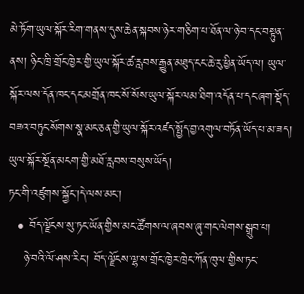མེ་ཏོག་ཡུལ་སྐོར་རིག་གནས་དུས་ཆེན་སྐབས་ཉེར་གཅིག་པ་ཐོན་ལ་ཉེ་བ་དང་བསྟུན་ནས། ཉིང་ཁྲི་གྲོང་ཁྱེར་གྱི་ཡུལ་སྐོར་ཚ་རླབས་རྒྱུན་མཐུད་ངང་ཆེ་རུ་ཕྱིན་ཡོད་ལ། ཡུལ་སྐོར་ལས་དོན་ཁང་དང་མགྲོན་ཁང་སོ་སོས་ཡུལ་སྐོར་ལམ་ཐིག་འདོན་པ་དང་ཞག་སྡོད་བཟའ་བཏུང་སོགས་སྣ་མང་ཅན་གྱི་ཡུལ་སྐོར་འཛད་སྤྱོད་བྱ་འགུལ་བཏོན་ཡོད་པ་མ་ཟད། ཡུལ་སྐོར་སྔོན་མངག་གྱི་མཐོ་རླབས་བསུས་ཡོད།
ཏང་གི་འཛུགས་སྐྱོང་།དེ་ལས་མང་།
  • བོད་ལྗོངས་སུ་ཏང་ཡོན་གྱིས་མང་ཚོགས་ལ་ཞབས་ཞུ་གང་ལེགས་སྒྲུབ་པ།
    ཉེ་བའི་ལོ་ཤས་རིང་། བོད་ལྗོངས་ལྷ་ས་གྲོང་ཁྱེར་ཁྲེང་ཀོན་ཁུལ་གྱིས་ཏང་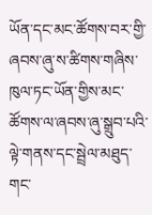ཡོན་དང་མང་ཚོགས་བར་གྱི་ཞབས་ཞུ་ས་ཚིགས་གཞིས་ཁུལ་ཏང་ཡོན་གྱིས་མང་ཚོགས་ལ་ཞབས་ཞུ་སྒྲུབ་པའི་ལྟེ་གནས་དང་སྦྲེལ་མཐུད་གང་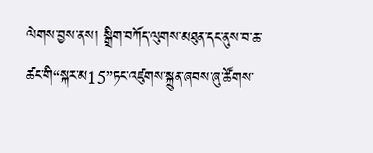ལེགས་བྱས་ནས། སྒྲིག་བཀོད་ལུགས་མཐུན་དང་ནུས་བ་ཆ་ཚང་གི“སྐར་མ15”ཏང་འཛུགས་སྐྲུན་ཞབས་ཞུ་ཚོགས་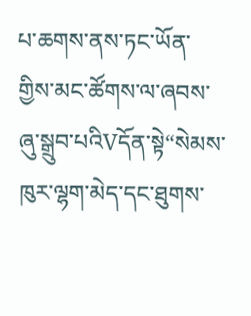པ་ཆགས་ནས་ཏང་ཡོན་གྱིས་མང་ཚོགས་ལ་ཞབས་ཞུ་སྒྲུབ་པའིVདོན་སྟེ“སེམས་ཁུར་ལྷག་མེད་དང་ཐུགས་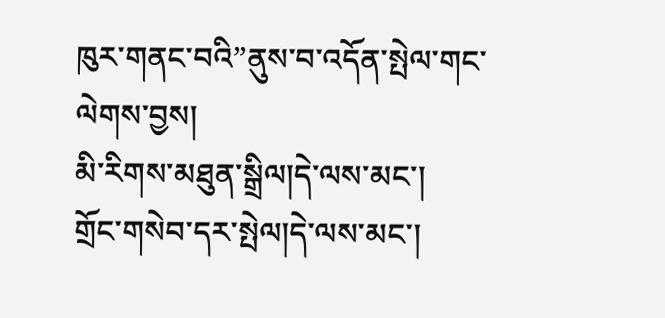ཁུར་གནང་བའི”ནུས་བ་འདོན་སྤེལ་གང་ལེགས་བྱས།
མི་རིགས་མཐུན་སྒྲིལ།དེ་ལས་མང་།
གྲོང་གསེབ་དར་སྤེལ།དེ་ལས་མང་།